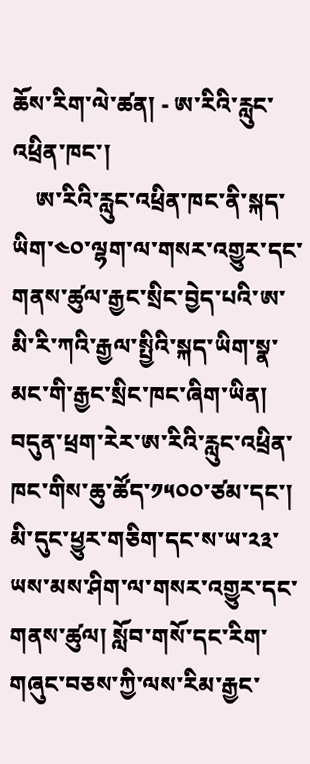ཆོས་རིག་ལེ་ཚན། - ཨ་རིའི་རླུང་འཕྲིན་ཁང་།
    ཨ་རིའི་རླུང་འཕྲིན་ཁང་ནི་སྐད་ཡིག་༤༠་ལྷག་ལ་གསར་འགྱུར་དང་གནས་ཚུལ་རྒྱང་སྲིང་བྱེད་པའི་ཨ་མི་རི་ཀའི་རྒྱལ་སྤྱིའི་སྐད་ཡིག་སྣ་མང་གི་རྒྱང་སྲིང་ཁང་ཞིག་ཡིན། བདུན་ཕྲག་རེར་ཨ་རིའི་རླུང་འཕྲིན་ཁང་གིས་ཆུ་ཚོད་༡༥༠༠་ཙམ་དང་། མི་དུང་ཕྱུར་གཅིག་དང་ས་ཡ་༢༣་ཡས་མས་ཤིག་ལ་གསར་འགྱུར་དང་གནས་ཚུལ། སློབ་གསོ་དང་རིག་གཞུང་བཅས་ཀྱི་ལས་རིམ་རྒྱང་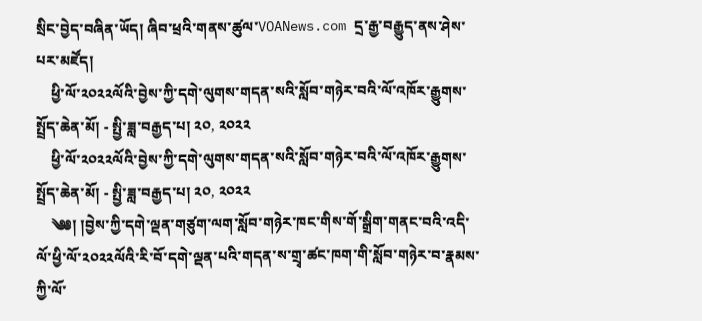སྲིང་བྱེད་བཞིན་ཡོད། ཞིབ་ཕྲའི་གནས་ཚུལ་VOANews.com དྲ་རྒྱ་བརྒྱུད་ནས་ཤེས་པར་མཛོད།
    ཕྱི་ལོ་༢༠༢༢ལོའི་བྱེས་ཀྱི་དགེ་ལུགས་གདན་སའི་སློབ་གཉེར་བའི་ལོ་འཁོར་རྒྱུགས་སྤྲོད་ཆེན་མོ། - སྤྱི་ཟླ་བརྒྱད་པ། ༢༠, ༢༠༢༢
    ཕྱི་ལོ་༢༠༢༢ལོའི་བྱེས་ཀྱི་དགེ་ལུགས་གདན་སའི་སློབ་གཉེར་བའི་ལོ་འཁོར་རྒྱུགས་སྤྲོད་ཆེན་མོ། - སྤྱི་ཟླ་བརྒྱད་པ། ༢༠, ༢༠༢༢
    ༄༅། །བྱེས་ཀྱི་དགེ་ལྡན་གཙུག་ལག་སློབ་གཉེར་ཁང་གིས་གོ་སྒྲིག་གནང་བའི་འདི་ལོ་ཕྱི་ལོ་༢༠༢༢ལོའི་རི་བོ་དགེ་ལྡན་པའི་གདན་ས་གྲྭ་ཚང་ཁག་གི་སློབ་གཉེར་བ་རྣམས་ཀྱི་ལོ་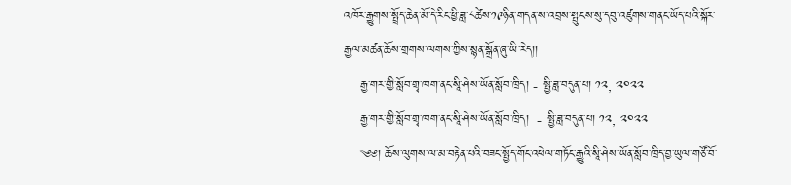འཁོར་རྒྱུགས་སྤྲོད་ཆེན་མོ་དེ་རིང་ཕྱི་ཟླ་༨ཚེས་༡༩ཉིན་གདན་ས་འབྲས་སྤུངས་སུ་དབུ་འཛུགས་གནང་ཡོད་པའི་སྐོར་རྒྱལ་མཚན་ཆོས་གྲགས་ལགས་ཀྱིས་སྙན་སྒྲོན་ཞུ་ཡི་རེད།།
    རྒྱ་གར་གྱི་སློབ་གྲྭ་ཁག་ནང་སཱི་ཤེས་ཡོན་སློབ་ཁྲིད། - སྤྱི་ཟླ་བདུན་པ། ༡༢, ༢༠༢༢
    རྒྱ་གར་གྱི་སློབ་གྲྭ་ཁག་ནང་སཱི་ཤེས་ཡོན་སློབ་ཁྲིད།  - སྤྱི་ཟླ་བདུན་པ། ༡༢, ༢༠༢༢
    ༄༅། ཆོས་ལུགས་ལ་མ་བརྟེན་པའི་བཟང་སྤྱོད་གོང་འཕེལ་གཏོང་རྒྱུའི་སཱི་ཤེས་ཡོན་སློབ་ཁྲིད་བྱ་ཡུལ་གཙོ་བོ་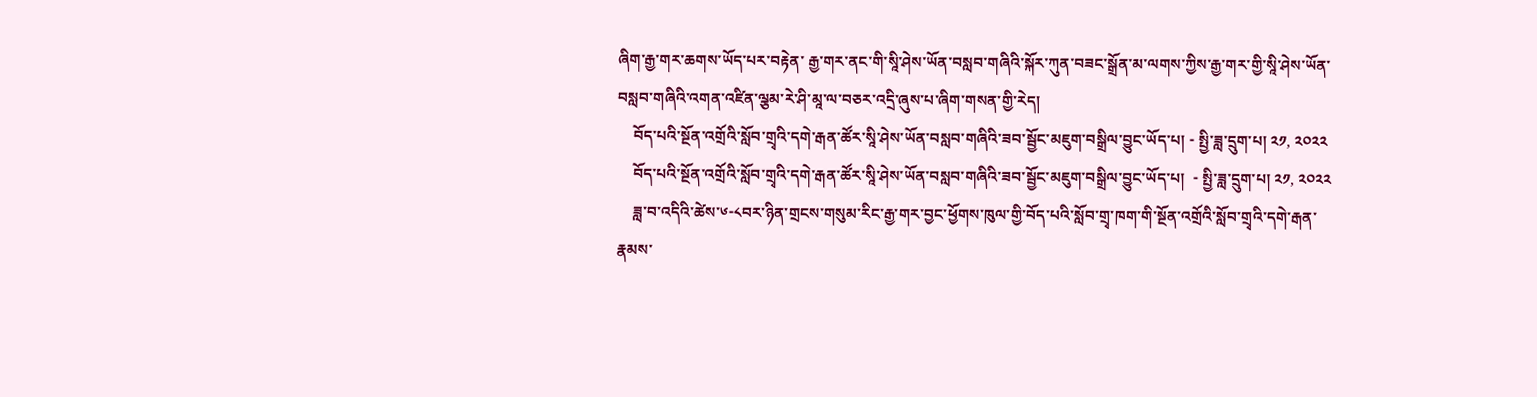ཞིག་རྒྱ་གར་ཆགས་ཡོད་པར་བརྟེན་ རྒྱ་གར་ནང་གི་སཱི་ཤེས་ཡོན་བསླབ་གཞིའི་སྐོར་ཀུན་བཟང་སྒྲོན་མ་ལགས་ཀྱིས་རྒྱ་གར་གྱི་སཱི་ཤེས་ཡོན་བསླབ་གཞིའི་འགན་འཛིན་ལྕམ་རེ་ཤི་མཱ་ལ་བཅར་འདྲི་ཞུས་པ་ཞིག་གསན་གྱི་རེད།
    བོད་པའི་སྔོན་འགྲོའི་སློབ་གྲྭའི་དགེ་རྒན་ཚོར་སཱི་ཤེས་ཡོན་བསླབ་གཞིའི་ཟབ་སྦྱོང་མཇུག་བསྒྲིལ་བྱུང་ཡོད་པ། - སྤྱི་ཟླ་དྲུག་པ། ༢༡, ༢༠༢༢
    བོད་པའི་སྔོན་འགྲོའི་སློབ་གྲྭའི་དགེ་རྒན་ཚོར་སཱི་ཤེས་ཡོན་བསླབ་གཞིའི་ཟབ་སྦྱོང་མཇུག་བསྒྲིལ་བྱུང་ཡོད་པ།  - སྤྱི་ཟླ་དྲུག་པ། ༢༡, ༢༠༢༢
    ཟླ་བ་འདིའི་ཚེས་༦-༨བར་ཉིན་གྲངས་གསུམ་རིང་རྒྱ་གར་བྱང་ཕྱོགས་ཁུལ་གྱི་བོད་པའི་སློབ་གྲྭ་ཁག་གི་སྔོན་འགྲོའི་སློབ་གྲྭའི་དགེ་རྒན་རྣམས་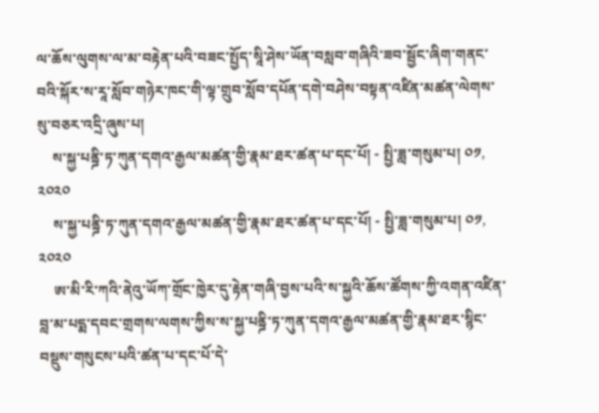ལ་ཆོས་ལུགས་ལ་མ་བརྟེན་པའི་བཟང་སྤྱོད་སཱི་ཤེས་ཡོན་བསླབ་གཞིའི་ཟབ་སྦྱོང་ཞིག་གནང་བའི་སྐོར་ས་རཱ་སློབ་གཉེར་ཁང་གི་ལྟ་གྲུབ་སློབ་དཔོན་དགེ་བཤེས་བསྟན་འཛིན་མཚན་ལེགས་སུ་བཅར་འདྲི་ཞུས་པ།
    ས་སྐྱ་པནྜི་ཏ་ཀུན་དགའ་རྒྱལ་མཚན་གྱི་རྣམ་ཐར་ཚན་པ་དང་པོ། - སྤྱི་ཟླ་གསུམ་པ། ༠༡, ༢༠༢༠
    ས་སྐྱ་པནྜི་ཏ་ཀུན་དགའ་རྒྱལ་མཚན་གྱི་རྣམ་ཐར་ཚན་པ་དང་པོ། - སྤྱི་ཟླ་གསུམ་པ། ༠༡, ༢༠༢༠
    ཨ་མི་རི་ཀའི་ནེའུ་ཡོཀ་གྲོང་ཁྱེར་དུ་རྟེན་གཞི་བྱས་པའི་ས་སྐྱའི་ཆོས་ཚོགས་ཀྱི་འགན་འཛིན་བླ་མ་པདྨ་དབང་གྲགས་ལགས་ཀྱིས་ས་སྐྱ་པནྜི་ཏ་ཀུན་དགའ་རྒྱལ་མཚན་གྱི་རྣམ་ཐར་སྙིང་བསྡུས་གསུངས་པའི་ཚན་པ་དང་པོ་དེ་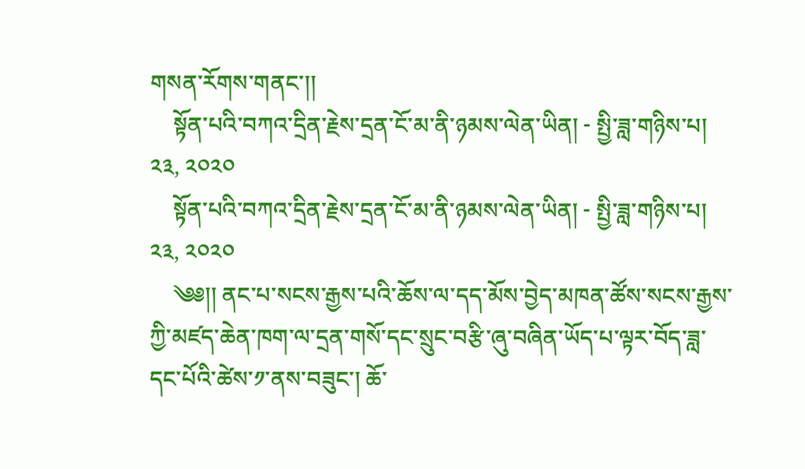གསན་རོགས་གནང་།།
    སྟོན་པའི་བཀའ་དྲིན་རྗེས་དྲན་ངོ་མ་ནི་ཉམས་ལེན་ཡིན། - སྤྱི་ཟླ་གཉིས་པ། ༢༣, ༢༠༢༠
    སྟོན་པའི་བཀའ་དྲིན་རྗེས་དྲན་ངོ་མ་ནི་ཉམས་ལེན་ཡིན། - སྤྱི་ཟླ་གཉིས་པ། ༢༣, ༢༠༢༠
    ༄༅།། ནང་པ་སངས་རྒྱས་པའི་ཆོས་ལ་དད་མོས་བྱེད་མཁན་ཚོས་སངས་རྒྱས་ཀྱི་མཛད་ཆེན་ཁག་ལ་དྲན་གསོ་དང་སྲུང་བརྩི་ཞུ་བཞིན་ཡོད་པ་ལྟར་བོད་ཟླ་དང་པོའི་ཚེས་༡་ནས་བཟུང་། ཆོ་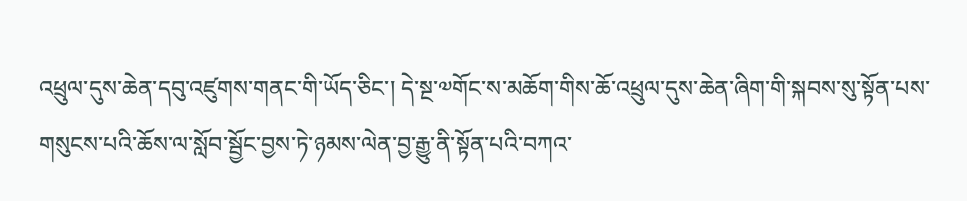འཕྲུལ་དུས་ཆེན་དབུ་འཛུགས་གནང་གི་ཡོད་ཅིང་། དེ་སྔ་༧གོང་ས་མཆོག་གིས་ཆོ་འཕྲུལ་དུས་ཆེན་ཞིག་གི་སྐབས་སུ་སྟོན་པས་གསུངས་པའི་ཆོས་ལ་སློབ་སྦྱོང་བྱས་ཏེ་ཉམས་ལེན་བྱ་རྒྱུ་ནི་སྟོན་པའི་བཀའ་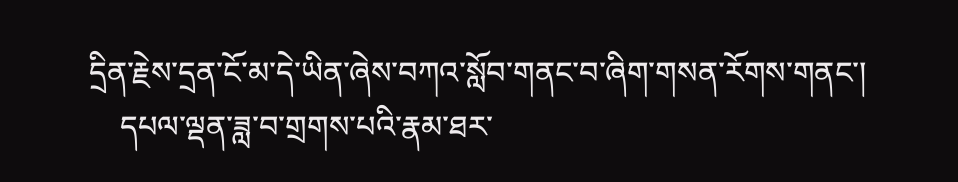དྲིན་རྗེས་དྲན་ངོ་མ་དེ་ཡིན་ཞེས་བཀའ་སློབ་གནང་བ་ཞིག་གསན་རོགས་གནང་།
    དཔལ་ལྡན་ཟླ་བ་གྲགས་པའི་རྣམ་ཐར་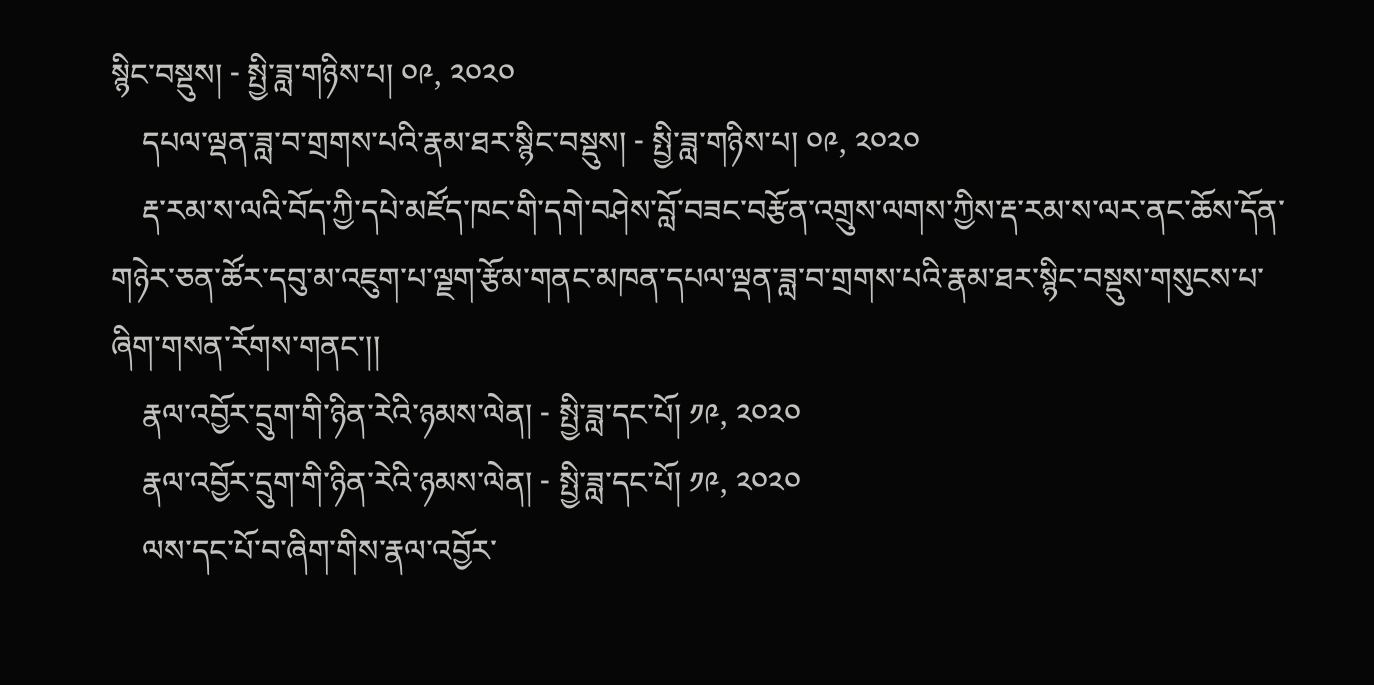སྙིང་བསྡུས། - སྤྱི་ཟླ་གཉིས་པ། ༠༩, ༢༠༢༠
    དཔལ་ལྡན་ཟླ་བ་གྲགས་པའི་རྣམ་ཐར་སྙིང་བསྡུས། - སྤྱི་ཟླ་གཉིས་པ། ༠༩, ༢༠༢༠
    རྡ་རམ་ས་ལའི་བོད་ཀྱི་དཔེ་མཛོད་ཁང་གི་དགེ་བཤེས་བློ་བཟང་བརྩོན་འགྲུས་ལགས་ཀྱིས་རྡ་རམ་ས་ལར་ནང་ཆོས་དོན་གཉེར་ཅན་ཚོར་དབུ་མ་འཇུག་པ་ལྗག་རྩོམ་གནང་མཁན་དཔལ་ལྡན་ཟླ་བ་གྲགས་པའི་རྣམ་ཐར་སྙིང་བསྡུས་གསུངས་པ་ཞིག་གསན་རོགས་གནང་།།
    རྣལ་འབྱོར་དྲུག་གི་ཉིན་རེའི་ཉམས་ལེན། - སྤྱི་ཟླ་དང་པོ། ༡༩, ༢༠༢༠
    རྣལ་འབྱོར་དྲུག་གི་ཉིན་རེའི་ཉམས་ལེན། - སྤྱི་ཟླ་དང་པོ། ༡༩, ༢༠༢༠
    ལས་དང་པོ་བ་ཞིག་གིས་རྣལ་འབྱོར་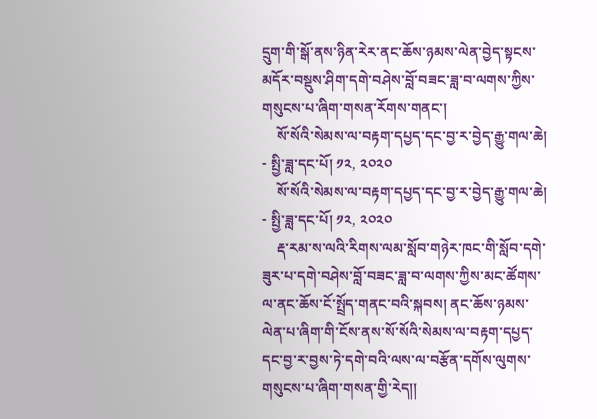དྲུག་གི་སྒོ་ནས་ཉིན་རེར་ནང་ཆོས་ཉམས་ལེན་བྱེད་སྟངས་མདོར་བསྡུས་ཤིག་དགེ་བཤེས་བློ་བཟང་ཟླ་བ་ལགས་ཀྱིས་གསུངས་པ་ཞིག་གསན་རོགས་གནང་།
    སོ་སོའི་སེམས་ལ་བརྟག་དཔྱད་དང་བྱ་ར་བྱེད་རྒྱུ་གལ་ཆེ། - སྤྱི་ཟླ་དང་པོ། ༡༢, ༢༠༢༠
    སོ་སོའི་སེམས་ལ་བརྟག་དཔྱད་དང་བྱ་ར་བྱེད་རྒྱུ་གལ་ཆེ། - སྤྱི་ཟླ་དང་པོ། ༡༢, ༢༠༢༠
    རྡ་རམ་ས་ལའི་རིགས་ལམ་སློབ་གཉེར་ཁང་གི་སློབ་དགེ་ཟུར་པ་དགེ་བཤེས་བློ་བཟང་ཟླ་བ་ལགས་ཀྱིས་མང་ཚོགས་ལ་ནང་ཆོས་ངོ་སྤྲོད་གནང་བའི་སྐབས། ནང་ཆོས་ཉམས་ལེན་པ་ཞིག་གི་ངོས་ནས་སོ་སོའི་སེམས་ལ་བརྟག་དཔྱད་དང་བྱ་ར་བྱས་ཏེ་དགེ་བའི་ལས་ལ་བརྩོན་དགོས་ལུགས་གསུངས་པ་ཞིག་གསན་གྱི་རེད།།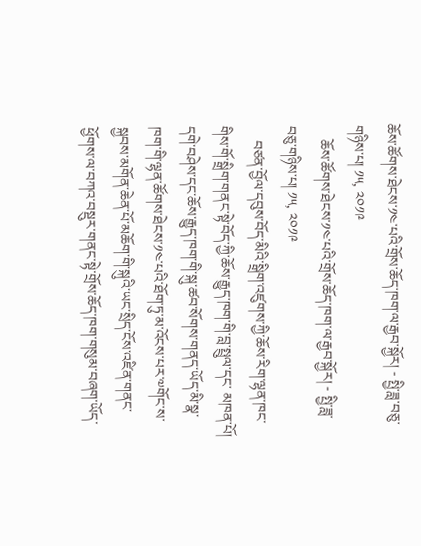ཆོས་ཚོགས་ཐེངས་༡༤་པའི་གྲོས་ཆོད་ཁག་ལ་རྒྱབ་སྐྱོར། - སྤྱི་ཟླ་བཅུ་གཉིས་པ། ༡༥, ༢༠༡༩
    ཆོས་ཚོགས་ཐེངས་༡༤་པའི་གྲོས་ཆོད་ཁག་ལ་རྒྱབ་སྐྱོར། - སྤྱི་ཟླ་བཅུ་གཉིས་པ། ༡༥, ༢༠༡༩
    བཙན་བྱོལ་དབུས་བོད་མིའི་སྒྲིག་འཛུགས་ཀྱི་ཆོས་རིག་ལྷན་ཁང་གིས་གོ་སྒྲིག་གནང་སྟེ་བོད་ཀྱི་ཆོས་རྒྱུད་ཁག་གི་བླ་སྤྲུལ་དང་ མཁན་པོ། དགེ་བཤེས་དང་ཆོས་རྒྱུད་ཁག་གི་སྐུ་ཚབ་སོགས་གནད་ཡོད་མི་སྣ་ཁག་གི་ལྷན་ཚོགས་ཐེངས་༡༤་པའི་ཐོག་ཏུ་མ་འོངས་པར་༧གོང་ས་སྐྱབས་མགོན་ཆེན་པོ་མཆོག་གི་སྐུའི་ཡང་སྲིད་ངོས་འཛིན་གནང་ཕྱོགས་ལ་བཀའ་བསྡུར་གནང་སྟེ་གྲོས་ཆོད་ཁག་གསུམ་བཞག་ཡོད་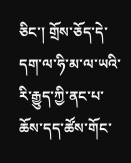ཅིང་། གྲོས་ཅོད་དེ་དག་ལ་ཧི་མ་ལ་ཡའི་རི་རྒྱུད་ཀྱི་ནང་པ་ཆོས་དད་ཚོས་གོང་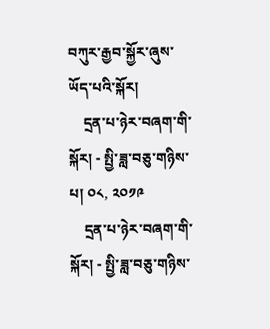བཀུར་རྒྱབ་སྐྱོར་ཞུས་ཡོད་པའི་སྐོར།
    དྲན་པ་ཉེར་བཞག་གི་སྐོར། - སྤྱི་ཟླ་བཅུ་གཉིས་པ། ༠༨, ༢༠༡༩
    དྲན་པ་ཉེར་བཞག་གི་སྐོར། - སྤྱི་ཟླ་བཅུ་གཉིས་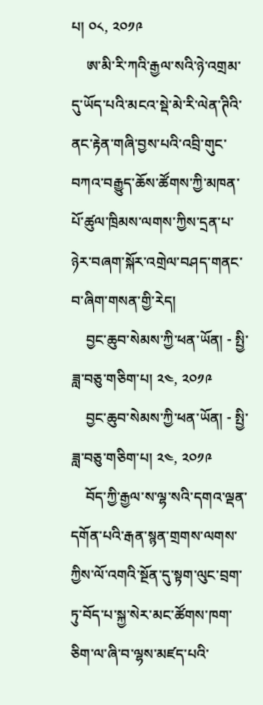པ། ༠༨, ༢༠༡༩
    ཨ་མི་རི་ཀའི་རྒྱལ་སའི་ཉེ་འགྲམ་དུ་ཡོད་པའི་མངའ་སྡེ་མེ་རི་ལེན་ཊིའི་ནང་རྟེན་གཞི་བྱས་པའི་འབྲི་གུང་བཀའ་བརྒྱུད་ཆོས་ཚོགས་ཀྱི་མཁན་པོ་ཚུལ་ཁྲིམས་ལགས་ཀྱིས་དྲན་པ་ཉེར་བཞག་སྐོར་འགྲེལ་བཤད་གནང་བ་ཞིག་གསན་གྱི་རེད།
    བྱང་ཆུབ་སེམས་ཀྱི་ཕན་ཡོན། - སྤྱི་ཟླ་བཅུ་གཅིག་པ། ༢༤, ༢༠༡༩
    བྱང་ཆུབ་སེམས་ཀྱི་ཕན་ཡོན། - སྤྱི་ཟླ་བཅུ་གཅིག་པ། ༢༤, ༢༠༡༩
    བོད་ཀྱི་རྒྱལ་ས་ལྷ་སའི་དགའ་ལྡན་དགོན་པའི་རྒན་སྙན་གྲགས་ལགས་ཀྱིས་ལོ་འགའི་སྔོན་དུ་སྟག་ལུང་བྲག་ཏུ་བོད་པ་སྐྱ་སེར་མང་ཚོགས་ཁག་ཅིག་ལ་ཞི་བ་ལྷས་མཛད་པའི་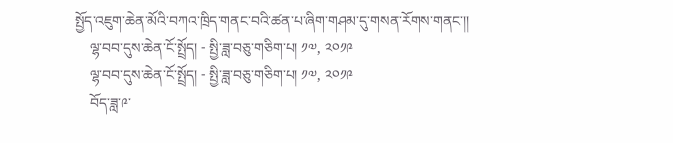སྤྱོད་འཇུག་ཆེན་མོའི་བཀའ་ཁྲིད་གནང་བའི་ཚན་པ་ཞིག་གཤམ་དུ་གསན་རོགས་གནང་།།
    ལྷ་བབ་དུས་ཆེན་ངོ་སྤྲོད། - སྤྱི་ཟླ་བཅུ་གཅིག་པ། ༡༧, ༢༠༡༩
    ལྷ་བབ་དུས་ཆེན་ངོ་སྤྲོད། - སྤྱི་ཟླ་བཅུ་གཅིག་པ། ༡༧, ༢༠༡༩
    བོད་ཟླ་༩་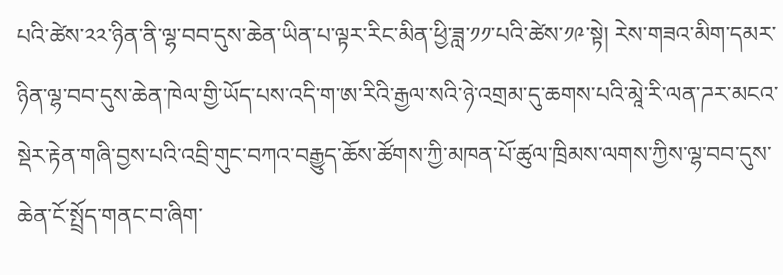པའི་ཚེས་༢༢་ཉིན་ནི་ལྷ་བབ་དུས་ཆེན་ཡིན་པ་ལྟར་རིང་མིན་ཕྱི་ཟླ་༡༡་པའི་ཚེས་༡༩་སྟེ། རེས་གཟའ་མིག་དམར་ཉིན་ལྷ་བབ་དུས་ཆེན་ཁེལ་གྱི་ཡོད་པས་འདི་ག་ཨ་རིའི་རྒྱལ་སའི་ཉེ་འགྲམ་དུ་ཆགས་པའི་མཱེ་རི་ལན་ཌར་མངའ་སྡེར་རྟེན་གཞི་བྱས་པའི་འབྲི་གུང་བཀའ་བརྒྱུད་ཆོས་ཚོགས་ཀྱི་མཁན་པོ་ཚུལ་ཁྲིམས་ལགས་ཀྱིས་ལྷ་བབ་དུས་ཆེན་ངོ་སྤྲོད་གནང་བ་ཞིག་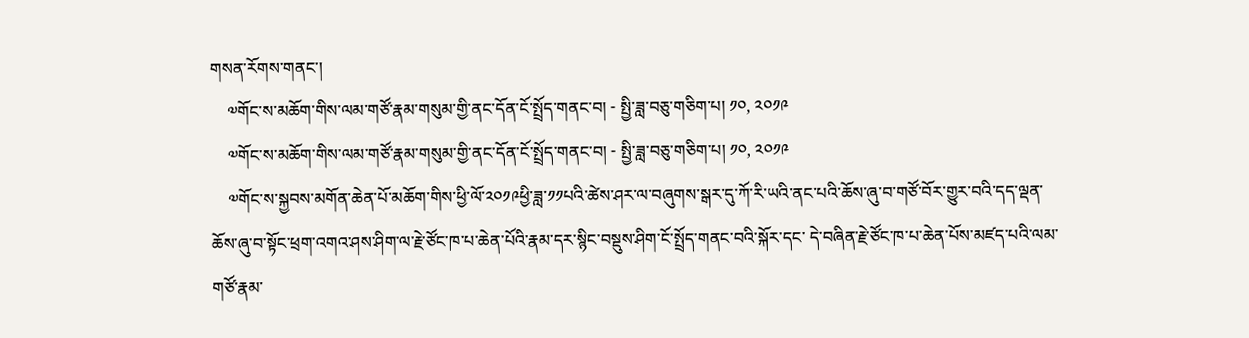གསན་རོགས་གནང་།
    ༧གོང་ས་མཆོག་གིས་ལམ་གཙོ་རྣམ་གསུམ་གྱི་ནང་དོན་ངོ་སྤྲོད་གནང་བ། - སྤྱི་ཟླ་བཅུ་གཅིག་པ། ༡༠, ༢༠༡༩
    ༧གོང་ས་མཆོག་གིས་ལམ་གཙོ་རྣམ་གསུམ་གྱི་ནང་དོན་ངོ་སྤྲོད་གནང་བ། - སྤྱི་ཟླ་བཅུ་གཅིག་པ། ༡༠, ༢༠༡༩
    ༧གོང་ས་སྐྱབས་མགོན་ཆེན་པོ་མཆོག་གིས་ཕྱི་ལོ་༢༠༡༩ཕྱི་ཟླ་༡༡པའི་ཚེས་ཤར་ལ་བཞུགས་སྒར་དུ་ཀོ་རི་ཡའི་ནང་པའི་ཆོས་ཞུ་བ་གཙོ་བོར་གྱུར་བའི་དད་ལྡན་ཆོས་ཞུ་བ་སྟོང་ཕྲག་འགའ་ཤས་ཤིག་ལ་རྗེ་ཙོང་ཁ་པ་ཆེན་པོའི་རྣམ་དར་སྙིང་བསྡུས་ཤིག་ངོ་སྤྲོད་གནང་བའི་སྐོར་དང་ དེ་བཞིན་རྗེ་ཙོང་ཁ་པ་ཆེན་པོས་མཛད་པའི་ལམ་གཙོ་རྣམ་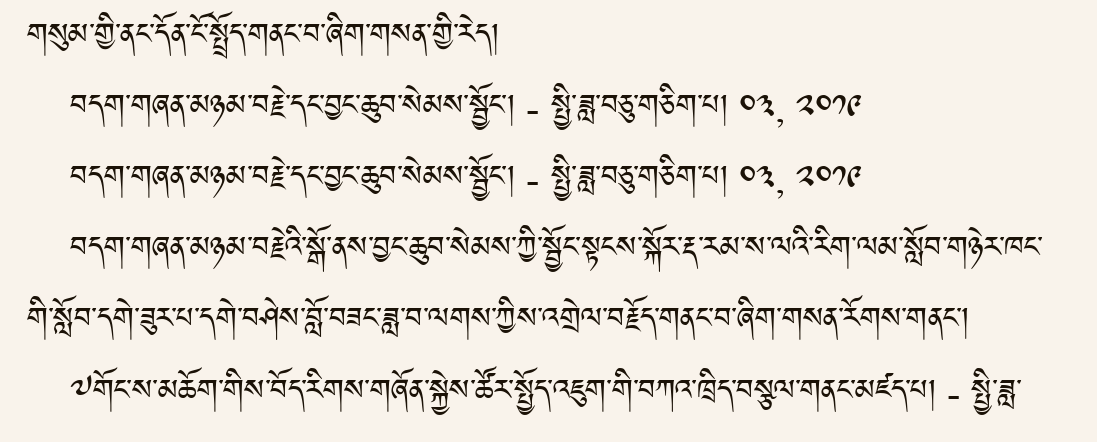གསུམ་གྱི་ནང་དོན་ངོ་སྤྲོད་གནང་བ་ཞིག་གསན་གྱི་རེད།
    བདག་གཞན་མཉམ་བརྗེ་དང་བྱང་ཆུབ་སེམས་སྦྱོང་། - སྤྱི་ཟླ་བཅུ་གཅིག་པ། ༠༣, ༢༠༡༩
    བདག་གཞན་མཉམ་བརྗེ་དང་བྱང་ཆུབ་སེམས་སྦྱོང་། - སྤྱི་ཟླ་བཅུ་གཅིག་པ། ༠༣, ༢༠༡༩
    བདག་གཞན་མཉམ་བརྗེའི་སྒོ་ནས་བྱང་ཆུབ་སེམས་ཀྱི་སྦྱོང་སྟངས་སྐོར་རྡ་རམ་ས་ལའི་རིག་ལམ་སློབ་གཉེར་ཁང་གི་སློབ་དགེ་ཟུར་པ་དགེ་བཤེས་བློ་བཟང་ཟླ་བ་ལགས་ཀྱིས་འགྲེལ་བརྗོད་གནང་བ་ཞིག་གསན་རོགས་གནང་།
    ༧གོང་ས་མཆོག་གིས་བོད་རིགས་གཞོན་སྐྱེས་ཚོར་སྤྱོད་འཇུག་གི་བཀའ་ཁྲིད་བསྩལ་གནང་མཛད་པ། - སྤྱི་ཟླ་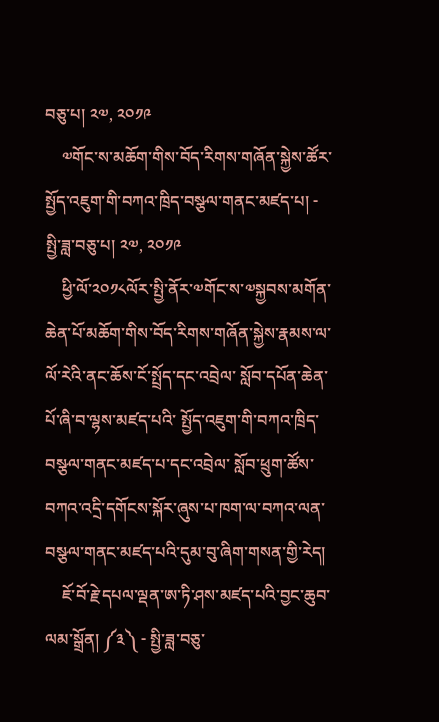བཅུ་པ། ༢༧, ༢༠༡༩
    ༧གོང་ས་མཆོག་གིས་བོད་རིགས་གཞོན་སྐྱེས་ཚོར་སྤྱོད་འཇུག་གི་བཀའ་ཁྲིད་བསྩལ་གནང་མཛད་པ། - སྤྱི་ཟླ་བཅུ་པ། ༢༧, ༢༠༡༩
    ཕྱི་ལོ་༢༠༡༨ལོར་སྤྱི་ནོར་༧གོང་ས་༧སྐྱབས་མགོན་ཆེན་པོ་མཆོག་གིས་བོད་རིགས་གཞོན་སྐྱེས་རྣམས་ལ་ལོ་རེའི་ནང་ཆོས་ངོ་སྤྲོད་དང་འབྲེལ་ སློབ་དཔོན་ཆེན་པོ་ཞི་བ་ལྷས་མཛད་པའི་ སྤྱོད་འཇུག་གི་བཀའ་ཁྲིད་བསྩལ་གནང་མཛད་པ་དང་འབྲེལ་ སློབ་ཕྲུག་ཚོས་བཀའ་འདྲི་དགོངས་སྐོར་ཞུས་པ་ཁག་ལ་བཀའ་ལན་བསྩལ་གནང་མཛད་པའི་དུམ་བུ་ཞིག་གསན་གྱི་རེད།
    ཇོ་བོ་རྗེ་དཔལ་ལྡན་ཨ་ཏི་ཤས་མཛད་པའི་བྱང་ཆུབ་ལམ་སྒྲོན། ༼༣༽ - སྤྱི་ཟླ་བཅུ་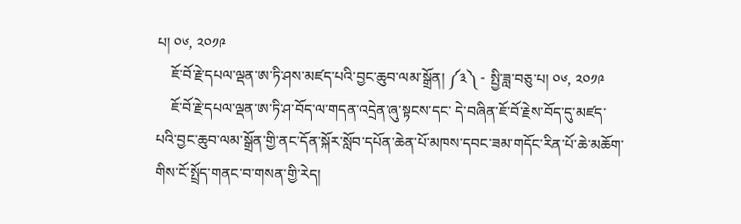པ། ༠༦, ༢༠༡༩
    ཇོ་བོ་རྗེ་དཔལ་ལྡན་ཨ་ཏི་ཤས་མཛད་པའི་བྱང་ཆུབ་ལམ་སྒྲོན། ༼༣༽ - སྤྱི་ཟླ་བཅུ་པ། ༠༦, ༢༠༡༩
    ཇོ་བོ་རྗེ་དཔལ་ལྡན་ཨ་ཏི་ཤ་བོད་ལ་གདན་འདྲེན་ཞུ་སྟངས་དང་ དེ་བཞིན་ཇོ་བོ་རྗེས་བོད་དུ་མཛད་པའི་བྱང་ཆུབ་ལམ་སྒྲོན་གྱི་ནང་དོན་སྐོར་སློབ་དཔོན་ཆེན་པོ་མཁས་དབང་ཟམ་གདོང་རིན་པོ་ཆེ་མཆོག་གིས་ངོ་སྤྲོད་གནང་བ་གསན་གྱི་རེད།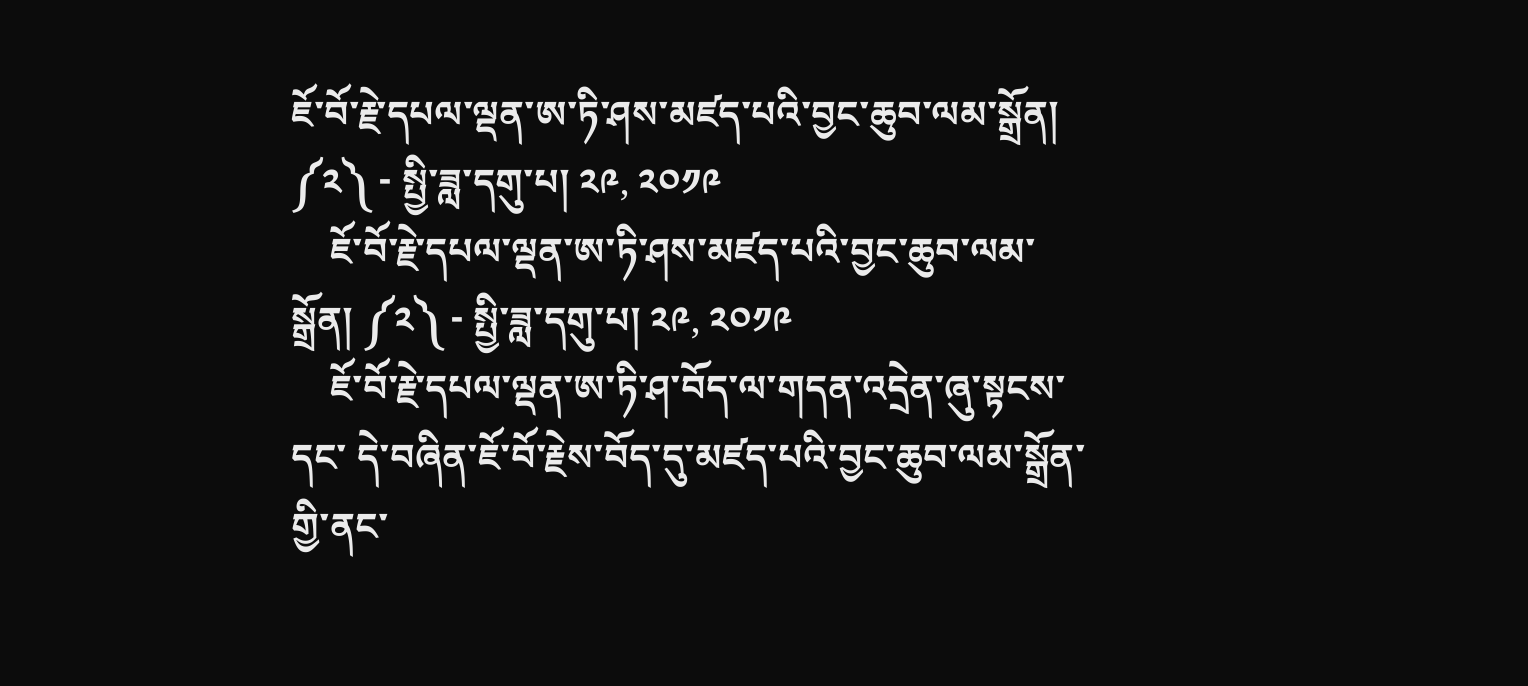ཇོ་བོ་རྗེ་དཔལ་ལྡན་ཨ་ཏི་ཤས་མཛད་པའི་བྱང་ཆུབ་ལམ་སྒྲོན། ༼༢༽ - སྤྱི་ཟླ་དགུ་པ། ༢༩, ༢༠༡༩
    ཇོ་བོ་རྗེ་དཔལ་ལྡན་ཨ་ཏི་ཤས་མཛད་པའི་བྱང་ཆུབ་ལམ་སྒྲོན། ༼༢༽ - སྤྱི་ཟླ་དགུ་པ། ༢༩, ༢༠༡༩
    ཇོ་བོ་རྗེ་དཔལ་ལྡན་ཨ་ཏི་ཤ་བོད་ལ་གདན་འདྲེན་ཞུ་སྟངས་དང་ དེ་བཞིན་ཇོ་བོ་རྗེས་བོད་དུ་མཛད་པའི་བྱང་ཆུབ་ལམ་སྒྲོན་གྱི་ནང་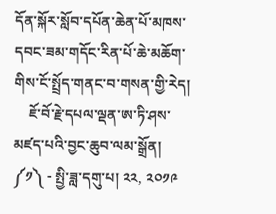དོན་སྐོར་སློབ་དཔོན་ཆེན་པོ་མཁས་དབང་ཟམ་གདོང་རིན་པོ་ཆེ་མཆོག་གིས་ངོ་སྤྲོད་གནང་བ་གསན་གྱི་རེད།
    ཇོ་བོ་རྗེ་དཔལ་ལྡན་ཨ་ཏི་ཤས་མཛད་པའི་བྱང་ཆུབ་ལམ་སྒྲོན། ༼༡༽ - སྤྱི་ཟླ་དགུ་པ། ༢༢, ༢༠༡༩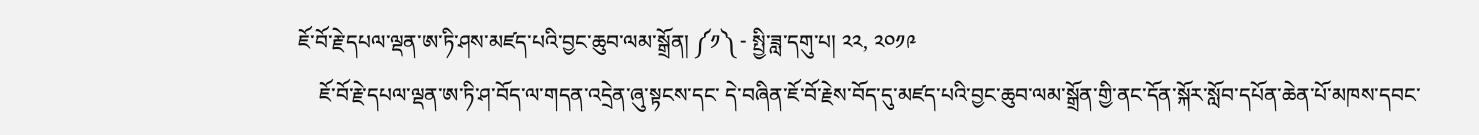ཇོ་བོ་རྗེ་དཔལ་ལྡན་ཨ་ཏི་ཤས་མཛད་པའི་བྱང་ཆུབ་ལམ་སྒྲོན། ༼༡༽ - སྤྱི་ཟླ་དགུ་པ། ༢༢, ༢༠༡༩
    ཇོ་བོ་རྗེ་དཔལ་ལྡན་ཨ་ཏི་ཤ་བོད་ལ་གདན་འདྲེན་ཞུ་སྟངས་དང་ དེ་བཞིན་ཇོ་བོ་རྗེས་བོད་དུ་མཛད་པའི་བྱང་ཆུབ་ལམ་སྒྲོན་གྱི་ནང་དོན་སྐོར་སློབ་དཔོན་ཆེན་པོ་མཁས་དབང་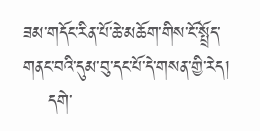ཟམ་གདོང་རིན་པོ་ཆེ་མཆོག་གིས་ངོ་སྤྲོད་གནང་བའི་དུམ་བུ་དང་པོ་དེ་གསན་གྱི་རེད།
    དགེ་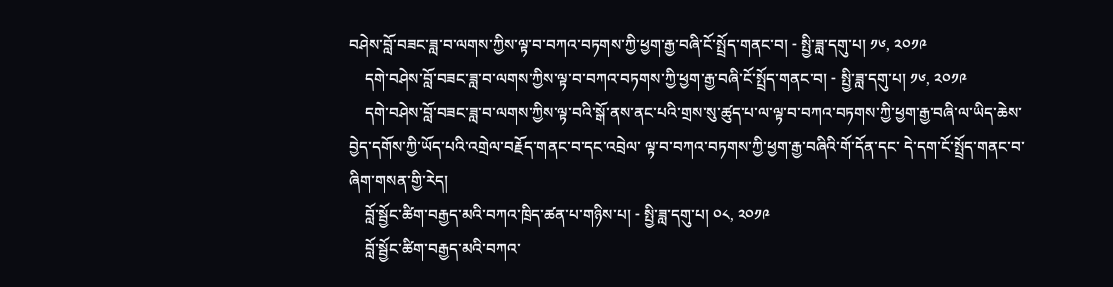བཤེས་བློ་བཟང་ཟླ་བ་ལགས་ཀྱིས་ལྟ་བ་བཀའ་བཏགས་ཀྱི་ཕྱག་རྒྱ་བཞི་ངོ་སྤྲོད་གནང་བ། - སྤྱི་ཟླ་དགུ་པ། ༡༦, ༢༠༡༩
    དགེ་བཤེས་བློ་བཟང་ཟླ་བ་ལགས་ཀྱིས་ལྟ་བ་བཀའ་བཏགས་ཀྱི་ཕྱག་རྒྱ་བཞི་ངོ་སྤྲོད་གནང་བ། - སྤྱི་ཟླ་དགུ་པ། ༡༦, ༢༠༡༩
    དགེ་བཤེས་བློ་བཟང་ཟླ་བ་ལགས་ཀྱིས་ལྟ་བའི་སྒོ་ནས་ནང་པའི་གྲས་སུ་ཚུད་པ་ལ་ལྟ་བ་བཀའ་བཏགས་ཀྱི་ཕྱག་རྒྱ་བཞི་ལ་ཡིད་ཆེས་བྱེད་དགོས་ཀྱི་ཡོད་པའི་འགྲེལ་བརྗོད་གནང་བ་དང་འབྲེལ་ ལྟ་བ་བཀའ་བཏགས་ཀྱི་ཕྱག་རྒྱ་བཞིའི་གོ་དོན་དང་ དེ་དག་ངོ་སྤྲོད་གནང་བ་ཞིག་གསན་གྱི་རེད།
    བློ་སྦྱོང་ཚིག་བརྒྱད་མའི་བཀའ་ཁྲིད་ཚན་པ་གཉིས་པ། - སྤྱི་ཟླ་དགུ་པ། ༠༨, ༢༠༡༩
    བློ་སྦྱོང་ཚིག་བརྒྱད་མའི་བཀའ་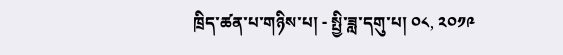ཁྲིད་ཚན་པ་གཉིས་པ། - སྤྱི་ཟླ་དགུ་པ། ༠༨, ༢༠༡༩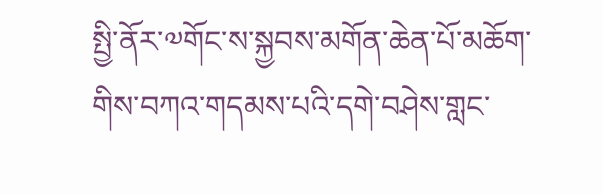སྤྱི་ནོར་༧གོང་ས་སྐྱབས་མགོན་ཆེན་པོ་མཆོག་གིས་བཀའ་གདམས་པའི་དགེ་བཤེས་གླང་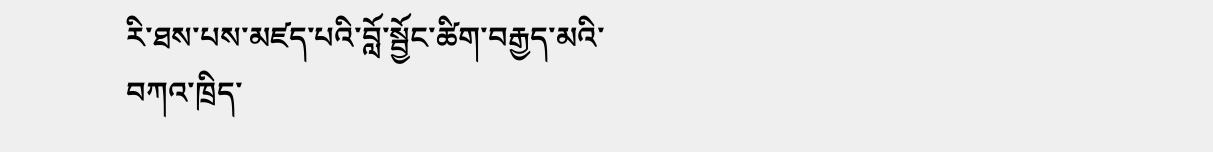རི་ཐས་པས་མཛད་པའི་བློ་སྦྱོང་ཚིག་བརྒྱད་མའི་བཀའ་ཁྲིད་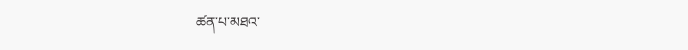ཚན་པ་མཐའ་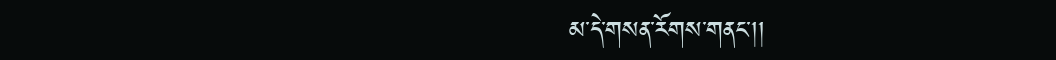མ་དེ་གསན་རོགས་གནང་།།